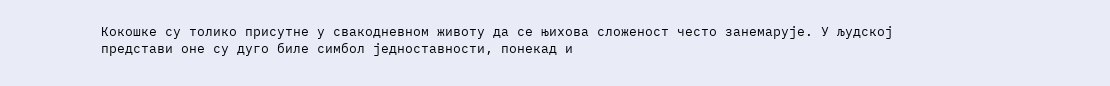Кокошке су толико присутне у свакодневном животу да се њихова сложеност често занемарује. У људској представи оне су дуго биле симбол једноставности, понекад и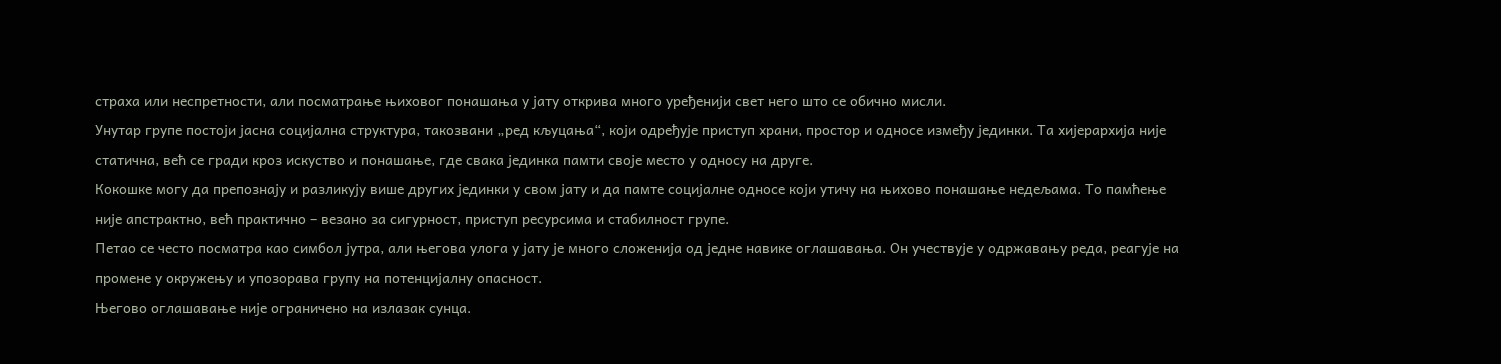страха или неспретности, али посматрање њиховог понашања у јату открива много уређенији свет него што се обично мисли.
Унутар групе постоји јасна социјална структура, такозвани „ред кљуцања“, који одређује приступ храни, простор и односе између јединки. Та хијерархија није статична, већ се гради кроз искуство и понашање, где свака јединка памти своје место у односу на друге.
Кокошке могу да препознају и разликују више других јединки у свом јату и да памте социјалне односе који утичу на њихово понашање недељама. То памћење није апстрактно, већ практично – везано за сигурност, приступ ресурсима и стабилност групе.
Петao се често посматра као симбол јутра, али његова улога у јату је много сложенија од једне навике оглашавања. Он учествује у одржавању реда, реагује на промене у окружењу и упозорава групу на потенцијалну опасност.
Његово оглашавање није ограничено на излазак сунца.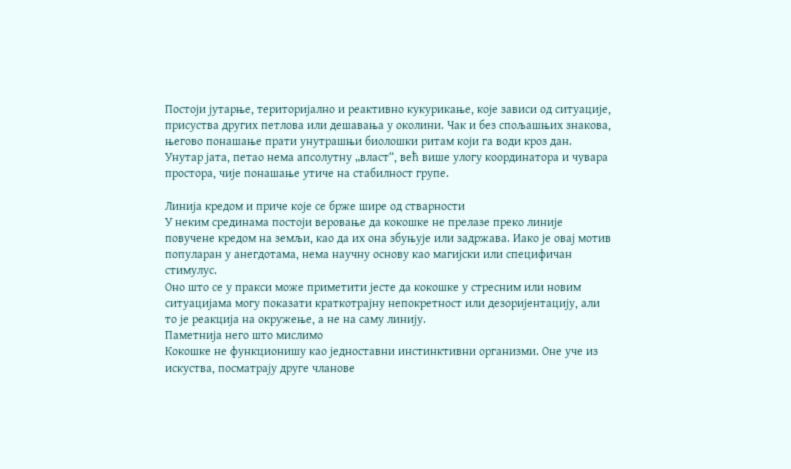Постоји јутарње, територијално и реактивно кукурикање, које зависи од ситуације, присуства других петлова или дешавања у околини. Чак и без спољашњих знакова, његово понашање прати унутрашњи биолошки ритам који га води кроз дан.
Унутар јата, петao нема апсолутну „власт“, већ више улогу координатора и чувара простора, чије понашање утиче на стабилност групе.

Линија кредом и приче које се брже шире од стварности
У неким срединама постоји веровање да кокошке не прелазе преко линије повучене кредом на земљи, као да их она збуњује или задржава. Иако је овај мотив популаран у анегдотама, нема научну основу као магијски или специфичан стимулус.
Оно што се у пракси може приметити јесте да кокошке у стресним или новим ситуацијама могу показати краткотрајну непокретност или дезоријентацију, али то је реакција на окружење, а не на саму линију.
Паметнија него што мислимо
Кокошке не функционишу као једноставни инстинктивни организми. Оне уче из искуства, посматрају друге чланове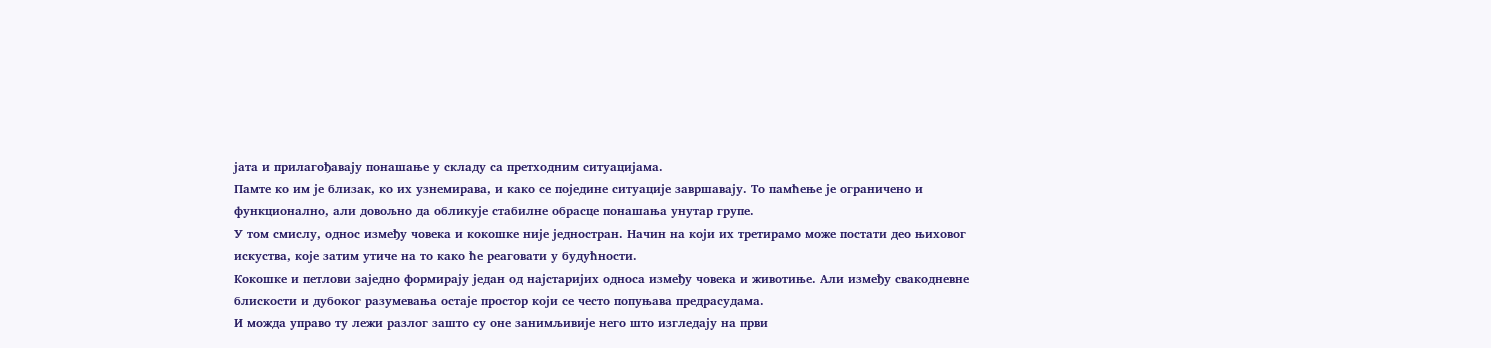јата и прилагођавају понашање у складу са претходним ситуацијама.
Памте ко им је близак, ко их узнемирава, и како се поједине ситуације завршавају. То памћење је ограничено и функционално, али довољно да обликује стабилне обрасце понашања унутар групе.
У том смислу, однос између човека и кокошке није једностран. Начин на који их третирамо може постати део њиховог искуства, које затим утиче на то како ће реаговати у будућности.
Кокошке и петлови заједно формирају један од најстаријих односа између човека и животиње. Али између свакодневне блискости и дубоког разумевања остаје простор који се често попуњава предрасудама.
И можда управо ту лежи разлог зашто су оне занимљивије него што изгледају на први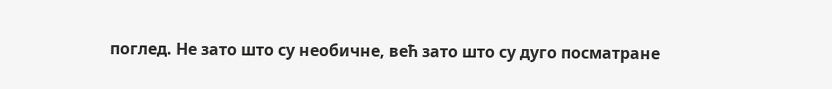поглед. Не зато што су необичне, већ зато што су дуго посматране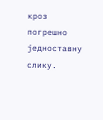кроз погрешно једноставну слику.